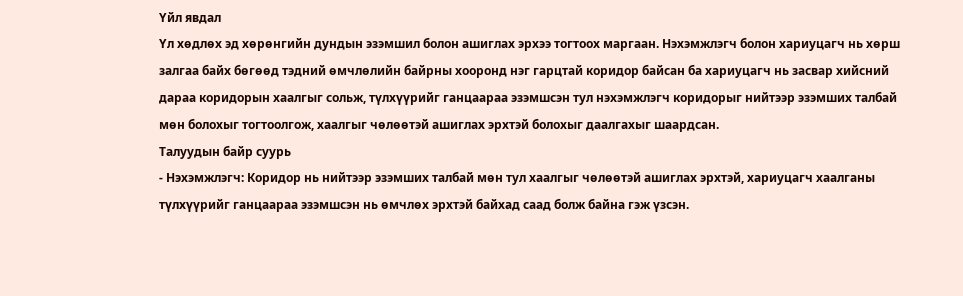Үйл явдал
Үл хөдлөх эд хөрөнгийн дундын эзэмшил болон ашиглах эрхээ тогтоох маргаан. Нэхэмжлэгч болон хариуцагч нь хөрш залгаа байх бөгөөд тэдний өмчлөлийн байрны хооронд нэг гарцтай коридор байсан ба хариуцагч нь засвар хийсний дараа коридорын хаалгыг сольж, түлхүүрийг ганцаараа эзэмшсэн тул нэхэмжлэгч коридорыг нийтээр эзэмших талбай мөн болохыг тогтоолгож, хаалгыг чөлөөтэй ашиглах эрхтэй болохыг даалгахыг шаардсан.
Талуудын байр суурь
- Нэхэмжлэгч: Коридор нь нийтээр эзэмших талбай мөн тул хаалгыг чөлөөтэй ашиглах эрхтэй, хариуцагч хаалганы түлхүүрийг ганцаараа эзэмшсэн нь өмчлөх эрхтэй байхад саад болж байна гэж үзсэн.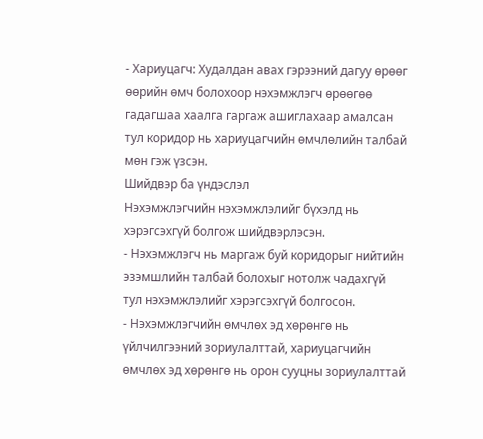- Хариуцагч: Худалдан авах гэрээний дагуу өрөөг өөрийн өмч болохоор нэхэмжлэгч өрөөгөө гадагшаа хаалга гаргаж ашиглахаар амалсан тул коридор нь хариуцагчийн өмчлөлийн талбай мөн гэж үзсэн.
Шийдвэр ба үндэслэл
Нэхэмжлэгчийн нэхэмжлэлийг бүхэлд нь хэрэгсэхгүй болгож шийдвэрлэсэн.
- Нэхэмжлэгч нь маргаж буй коридорыг нийтийн эзэмшлийн талбай болохыг нотолж чадахгүй тул нэхэмжлэлийг хэрэгсэхгүй болгосон.
- Нэхэмжлэгчийн өмчлөх эд хөрөнгө нь үйлчилгээний зориулалттай, хариуцагчийн өмчлөх эд хөрөнгө нь орон сууцны зориулалттай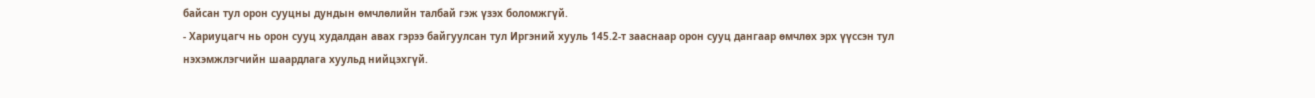байсан тул орон сууцны дундын өмчлөлийн талбай гэж үзэх боломжгүй.
- Хариуцагч нь орон сууц худалдан авах гэрээ байгуулсан тул Иргэний хууль 145.2-т зааснаар орон сууц дангаар өмчлөх эрх үүссэн тул нэхэмжлэгчийн шаардлага хуульд нийцэхгүй.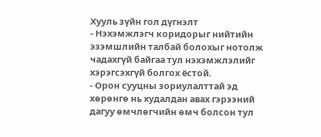Хууль зүйн гол дүгнэлт
- Нэхэмжлэгч коридорыг нийтийн эзэмшлийн талбай болохыг нотолж чадахгүй байгаа тул нэхэмжлэлийг хэрэгсэхгүй болгох ёстой.
- Орон сууцны зориулалттай эд хөрөнгө нь худалдан авах гэрээний дагуу өмчлөгчийн өмч болсон тул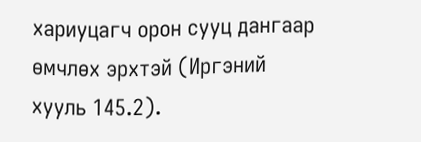хариуцагч орон сууц дангаар өмчлөх эрхтэй (Иргэний хууль 145.2).